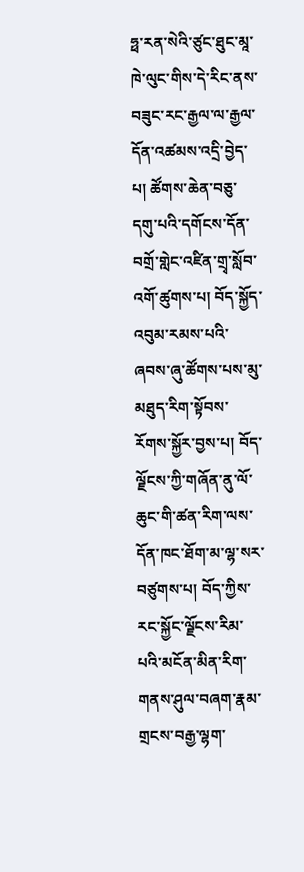ཧྥ་རན་སེའི་ཙུང་ཐུང་མཱ་ཁེ་ལུང་གིས་དེ་རིང་ནས་བཟུང་རང་རྒྱལ་ལ་རྒྱལ་དོན་འཚམས་འདྲི་བྱེད་པ། ཚོགས་ཆེན་བཅུ་དགུ་པའི་དགོངས་དོན་བགྲོ་གླེང་འཛིན་གྲྭ་སློབ་འགོ་ཚུགས་པ། བོད་སྐྱོད་འབུམ་རམས་པའི་ཞབས་ཞུ་ཚོགས་པས་མུ་མཐུད་རིག་སྟོབས་རོགས་སྐྱོར་བྱས་པ། བོད་ལྗོངས་ཀྱི་གཞོན་ནུ་ལོ་ཆུང་གི་ཚན་རིག་ལས་དོན་ཁང་ཐོག་མ་ལྷ་སར་བཙུགས་པ། བོད་ཀྱིས་རང་སྐྱོང་ལྗོངས་རིམ་པའི་མངོན་མིན་རིག་གནས་ཤུལ་བཞག་རྣམ་གྲངས་བརྒྱ་ལྷག་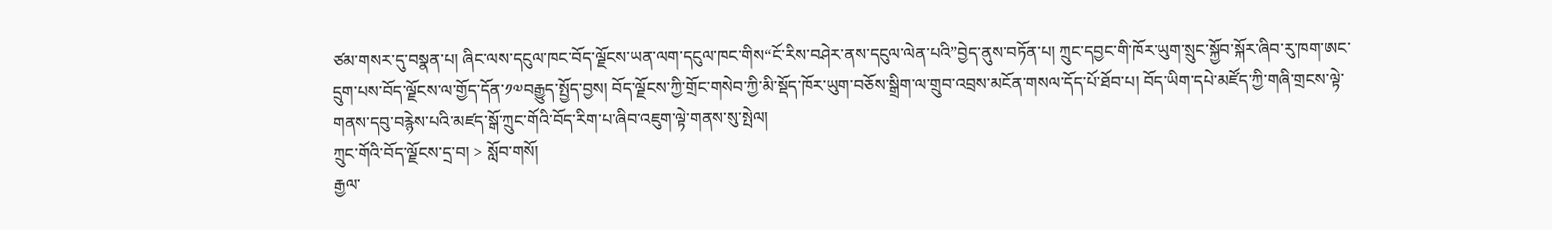ཙམ་གསར་དུ་བསྣན་པ། ཞིང་ལས་དངུལ་ཁང་བོད་ལྗོངས་ཡན་ལག་དངུལ་ཁང་གིས“ངོ་རིས་བཤེར་ནས་དངུལ་ལེན་པའི”བྱེད་ནུས་བཏོན་པ། ཀྲུང་དབྱང་གི་ཁོར་ཡུག་སྲུང་སྐྱོབ་སྐོར་ཞིབ་རུ་ཁག་ཨང་དྲུག་པས་བོད་ལྗོངས་ལ་གྱོད་དོན་༡༧བརྒྱུད་སྤྱོད་བྱས། བོད་ལྗོངས་ཀྱི་གྲོང་གསེབ་ཀྱི་མི་སྡོད་ཁོར་ཡུག་བཅོས་སྒྲིག་ལ་གྲུབ་འབྲས་མངོན་གསལ་དོད་པོ་ཐོབ་པ། བོད་ཡིག་དཔེ་མཛོད་ཀྱི་གཞི་གྲངས་ལྟེ་གནས་དབུ་བརྙེས་པའི་མཛད་སྒོ་ཀྲུང་གོའི་བོད་རིག་པ་ཞིབ་འཇུག་ལྟེ་གནས་སུ་སྤེལ།
ཀྲུང་གོའི་བོད་ལྗོངས་དྲ་བ། > སློབ་གསོ།
རྒྱལ་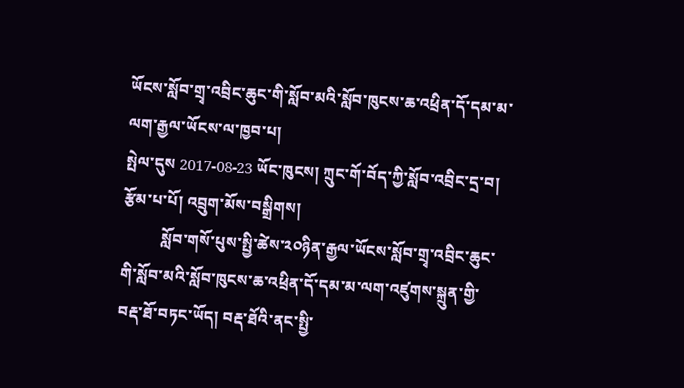ཡོངས་སློབ་གྲྭ་འབྲིང་ཆུང་གི་སློབ་མའི་སློབ་ཁུངས་ཆ་འཕྲིན་དོ་དམ་མ་ལག་རྒྱལ་ཡོངས་ལ་ཁྱབ་པ།
སྤེལ་དུས 2017-08-23 ཡོང་ཁུངས། ཀྲུང་གོ་བོད་ཀྱི་སློབ་འབྲིང་དྲ་བ། རྩོམ་པ་པོ། འབྲུག་མོས་བསྒྲིགས།
          སློབ་གསོ་པུས་སྤྱི་ཚེས་༢༠ཉིན་རྒྱལ་ཡོངས་སློབ་གྲྭ་འབྲིང་ཆུང་གི་སློབ་མའི་སློབ་ཁུངས་ཆ་འཕྲིན་དོ་དམ་མ་ལག་འཛུགས་སྐྲུན་གྱི་བརྡ་ཐོ་བཏང་ཡོད། བརྡ་ཐོའི་ནང་སྤྱི་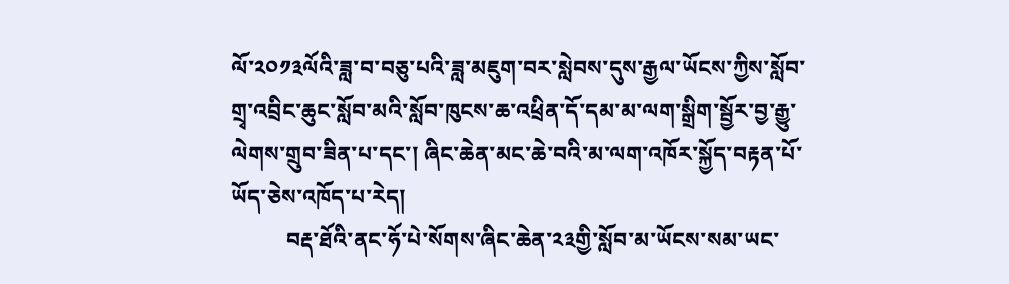ལོ་༢༠༡༣ལོའི་ཟླ་བ་བཅུ་པའི་ཟླ་མཇུག་བར་སླེབས་དུས་རྒྱལ་ཡོངས་ཀྱིས་སློབ་གྲྭ་འབྲིང་ཆུང་སློབ་མའི་སློབ་ཁུངས་ཆ་འཕྲིན་དོ་དམ་མ་ལག་སྒྲིག་སྦྱོར་བྱ་རྒྱུ་ལེགས་གྲུབ་ཟིན་པ་དང་། ཞིང་ཆེན་མང་ཆེ་བའི་མ་ལག་འཁོར་སྐྱོད་བརྟན་པོ་ཡོད་ཅེས་འཁོད་པ་རེད།
          བརྡ་ཐོའི་ནང་ཧོ་པེ་སོགས་ཞིང་ཆེན་༢༣གྱི་སློབ་མ་ཡོངས་སམ་ཡང་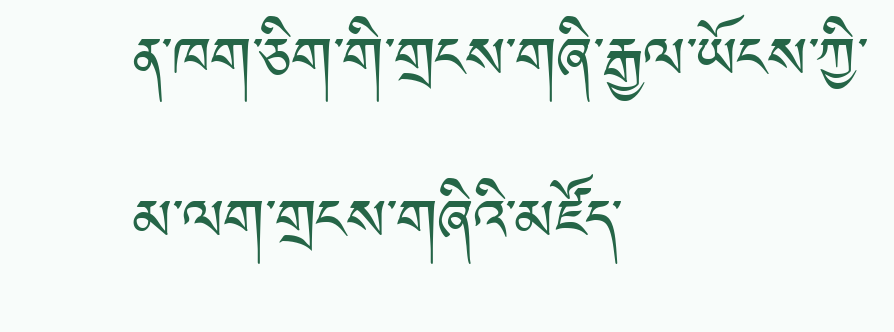ན་ཁག་ཅིག་གི་གྲངས་གཞི་རྒྱལ་ཡོངས་ཀྱི་མ་ལག་གྲངས་གཞིའི་མཛོད་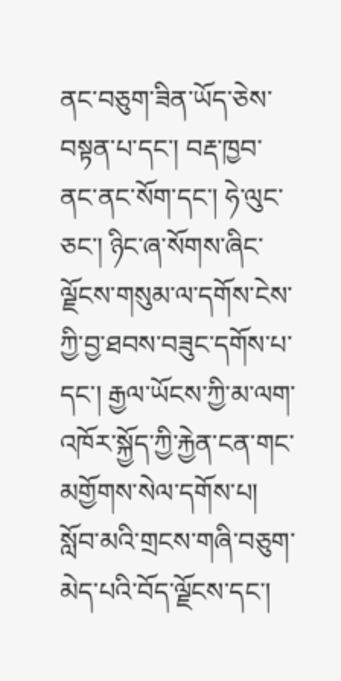ནང་བཅུག་ཟིན་ཡོད་ཅེས་བསྟན་པ་དང་། བརྡ་ཁྱབ་ནང་ནང་སོག་དང་། ཧེ་ལུང་ཅང་། ཉིང་ཞ་སོགས་ཞིང་ལྗོངས་གསུམ་ལ་དགོས་ངེས་ཀྱི་བྱ་ཐབས་བཟུང་དགོས་པ་དང་། རྒྱལ་ཡོངས་ཀྱི་མ་ལག་འཁོར་སྐྱོད་ཀྱི་རྐྱེན་ངན་གང་མགྱོགས་སེལ་དགོས་པ། སློབ་མའི་གྲངས་གཞི་བཅུག་མེད་པའི་བོད་ལྗོངས་དང་།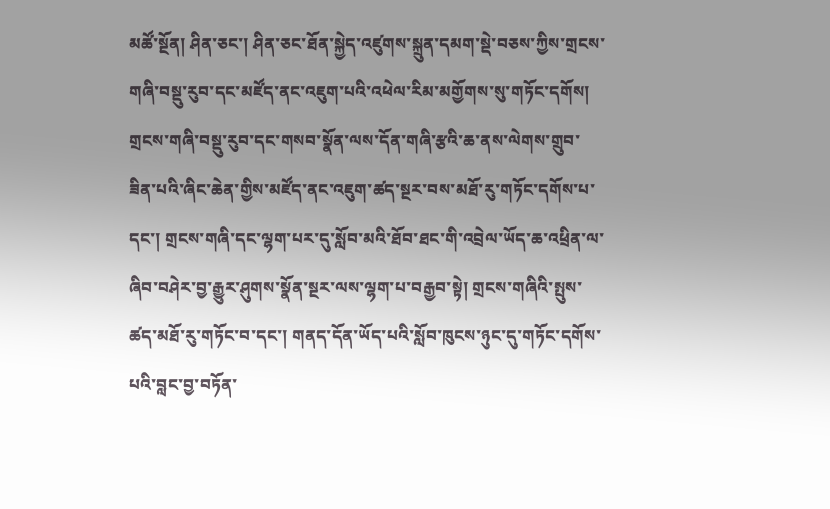མཚོ་སྔོན། ཤིན་ཅང་། ཤིན་ཅང་ཐོན་སྐྱེད་འཛུགས་སྐྲུན་དམག་སྡེ་བཅས་ཀྱིས་གྲངས་གཞི་བསྡུ་རུབ་དང་མཛོད་ནང་འཇུག་པའི་འཕེལ་རིམ་མགྱོགས་སུ་གཏོང་དགོས། གྲངས་གཞི་བསྡུ་རུབ་དང་གསབ་སྣོན་ལས་དོན་གཞི་རྩའི་ཆ་ནས་ལེགས་གྲུབ་ཟིན་པའི་ཞིང་ཆེན་གྱིས་མཛོད་ནང་འཇུག་ཚད་སྔར་བས་མཐོ་རུ་གཏོང་དགོས་པ་དང་། གྲངས་གཞི་དང་ལྷག་པར་དུ་སློབ་མའི་ཐོབ་ཐང་གི་འབྲེལ་ཡོད་ཆ་འཕྲིན་ལ་ཞིབ་བཤེར་བྱ་རྒྱུར་ཤུགས་སྣོན་སྔར་ལས་ལྷག་པ་བརྒྱབ་སྟེ། གྲངས་གཞིའི་སྤུས་ཚད་མཐོ་རུ་གཏོང་བ་དང་། གནད་དོན་ཡོད་པའི་སློབ་ཁུངས་ཉུང་དུ་གཏོང་དགོས་པའི་བླང་བྱ་བཏོན་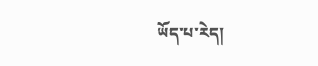ཡོད་པ་རེད།